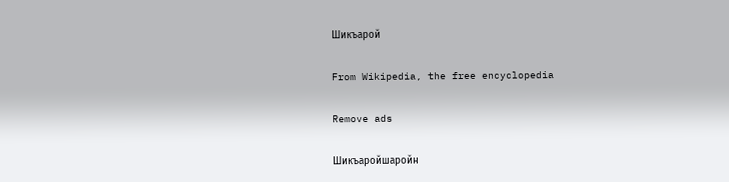Шикъарой

From Wikipedia, the free encyclopedia

Remove ads

Шикъаройшаройн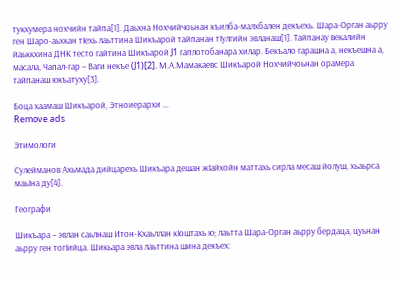тукхумера нохчийн тайпа[1]. Даьхна Нохчийчоьнан къилба-малхбален декъехь. Шара-Орган аьрру ген Шаро-аьхкан тӀехь лаьттина Шикъарой тайпанан тӀулгийн эвланаш[1]. Тайпанаy векалийн йаьккхина ДНК тесто гайтина Шикъарой J1 гаплотобанара хилар. Бекъало гарашна а, некъешна а, масала, Чапал-гар – Ваги некъе (J1)[2]. М.А.Мамакаевс Шикъарой Нохчийчоьнан орамера тайпанаш юкъатуху[3].

Боца хаамаш Шикъарой, Этноиерархи ...
Remove ads

Этимологи

Сулейманов Ахьмада дийцарехь Шикъара дешан жӀайхойн маттахь сирла месаш йолуш, хьаьрса маьӀна ду[4].

Географи

Шикъара – эвлан саьлнаш Итон-Кхаьллан кӀоштахь ю; лаьтта Шара-Орган аьрру бердаца, цуьнан аьрру ген тогӀийца. Шикьара эвла лаьттина шина декъех: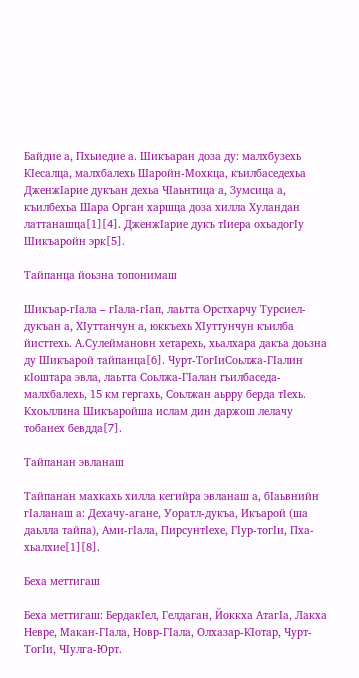Байдие а, Пхьиедие а. Шикъаран доза ду: малхбузехь КӀесалца, малхбалехь Шаройн-Мохкца, къилбаседехьа ДженжIарие дукъан дехьа ЧӀаьнтица а, Зумсица а, къилбехьа Шара Орган харшца доза хилла Хуландан латтанашца[1][4]. ДженжIарие дукъ тӀиера охьадогӀу Шикъаройн эрк[5].

Тайпанца йоьзна топонимаш

Шикъар-гӀала – гӀала-гӀап, лаьтта Орстхарчу Турсиел-дукъан а, ХӀуттанчун а, юккъехь ХӀуттунчун къилба йисттехь. А.Сулеймановн хетарехь, хьалхара дакъа доьзна ду Шикъарой тайпанца[6]. Чурт-ТогӀиСоьлжа-ГӀалин кӀоштара эвла, лаьтта Соьлжа-ГӀалан rъилбаседа-малхбалехь, 15 км гергахь, Соьлжан аьрру берда тӀехь. Кхоьллина Шикъаройша ислам дин даржош лелачу тобанех бевдда[7].

Тайпанан эвланаш

Тайпанан махкахь хилла кегийра эвланаш а, бӀаьвнийн гӀаланаш а: Дехачу-агане, Уоратл-дукъа, Икъарой (ша даьлла тайпа), Ами-гӀала, ПирсунтӀехе, ГӀур-тогӀи, Пха-хьалхие[1][8].

Беха меттигаш

Беха меттигаш: БердакӀел, Гелдаган, Йоккха АтагӀа, Лакха Невре, Макан-ГӀала, Новр-ГӀала, Олхазар-КӀотар, Чурт-ТогӀи, ЧӀулга-Юрт.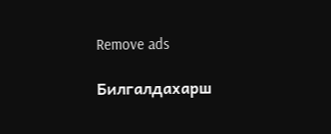Remove ads

Билгалдахарш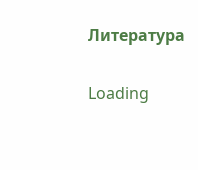Литература

Loading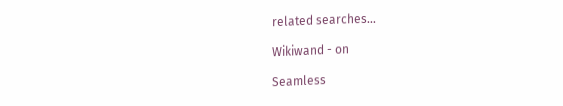related searches...

Wikiwand - on

Seamless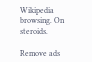Wikipedia browsing. On steroids.

Remove ads